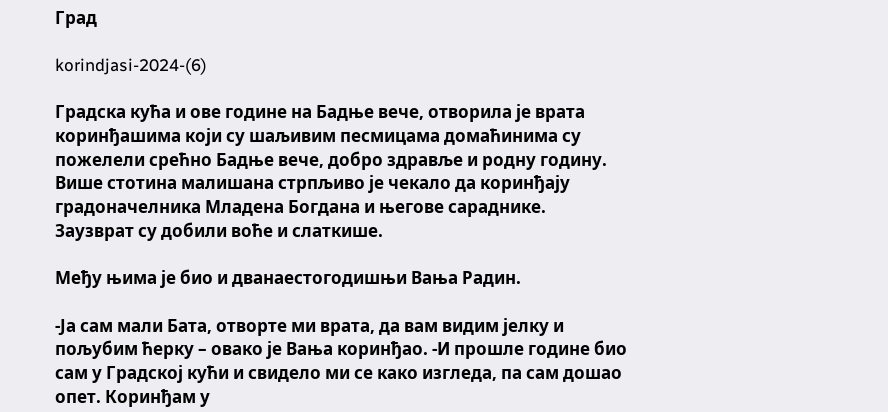Град

korindjasi-2024-(6)

Градска кућа и ове године на Бадње вече, отворила је врата коринђашима који су шаљивим песмицама домаћинима су пожелели срећно Бадње вече, добро здравље и родну годину. Више стотина малишана стрпљиво је чекало да коринђају градоначелника Младена Богдана и његове сараднике. Заузврат су добили воће и слаткише.

Међу њима је био и дванаестогодишњи Вања Радин.

-Ја сам мали Бата, отворте ми врата, да вам видим јелку и пољубим ћерку – овако је Вања коринђао. -И прошле године био сам у Градској кући и свидело ми се како изгледа, па сам дошао опет. Коринђам у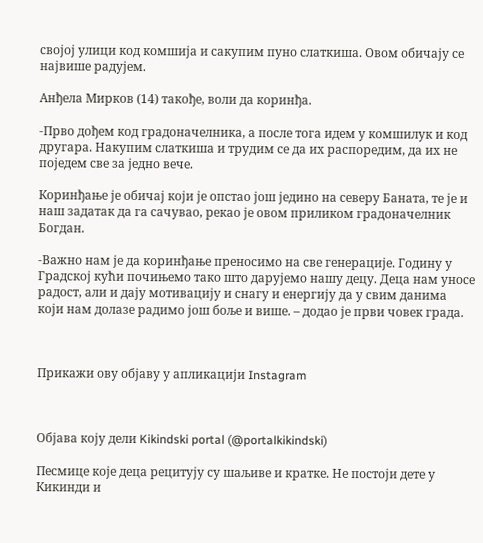својој улици код комшија и сакупим пуно слаткиша. Овом обичају се највише радујем.

Анђела Мирков (14) такође, воли да коринђа.

-Прво дођем код градоначелника, а после тога идем у комшилук и код другара. Накупим слаткиша и трудим се да их распоредим, да их не поједем све за једно вече.

Коринђање је обичај који је опстао још једино на северу Баната, те је и наш задатак да га сачувао, рекао је овом приликом градоначелник Богдан.

-Важно нам је да коринђање преносимо на све генерације. Годину у Градској кући почињемо тако што дарујемо нашу децу. Деца нам уносе радост, али и дају мотивацију и снагу и енергију да у свим данима који нам долазе радимо још боље и више. – додао је први човек града.



Прикажи ову објаву у апликацији Instagram



Објава коју дели Kikindski portal (@portalkikindski)

Песмице које деца рецитују су шаљиве и кратке. Не постоји дете у Кикинди и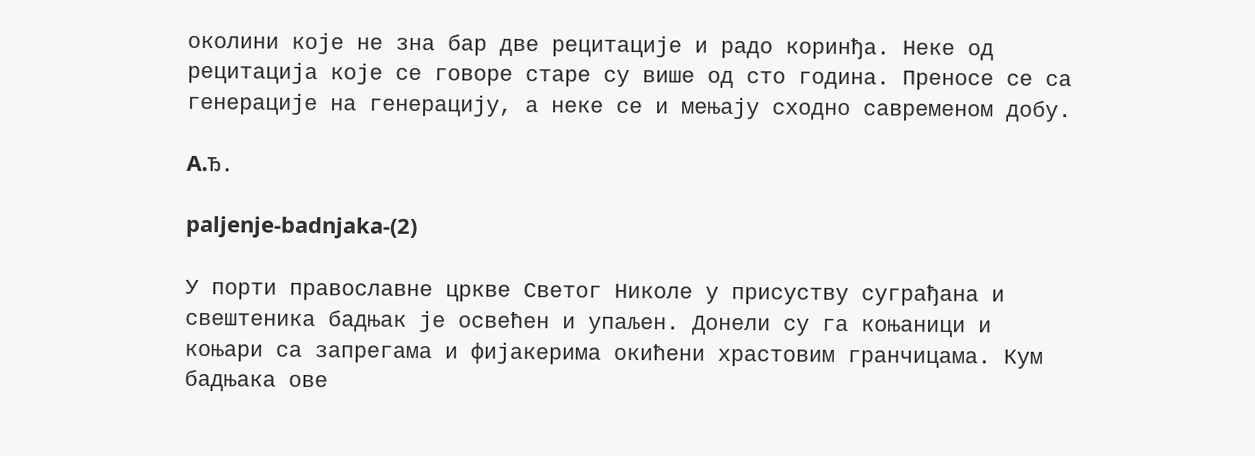околини које не зна бар две рецитације и радо коринђа. Неке од рецитација које се говоре старе су више од сто година. Преносе се са генерације на генерацију, а неке се и мењају сходно савременом добу.

A.Ђ.

paljenje-badnjaka-(2)

У порти православне цркве Светог Николе у присуству суграђана и свештеника бадњак је освећен и упаљен. Донели су га коњаници и коњари са запрегама и фијакерима окићени храстовим гранчицама. Кум бадњака ове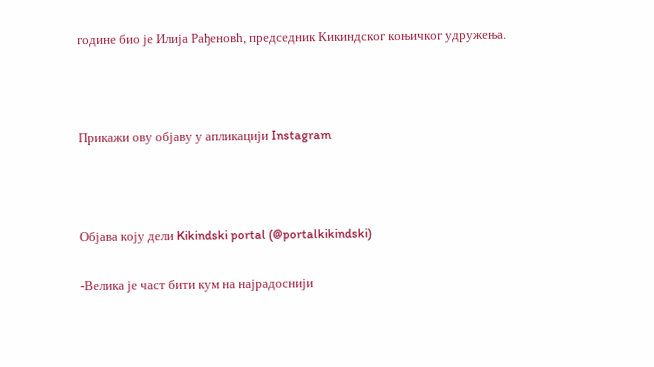године био је Илија Рађеновћ, председник Кикиндског коњичког удружења.



Прикажи ову објаву у апликацији Instagram



Објава коју дели Kikindski portal (@portalkikindski)

-Велика је част бити кум на најрадоснији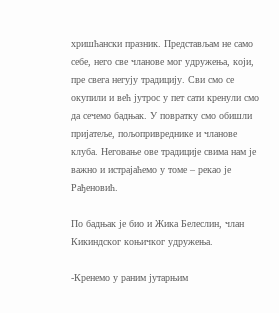хришћански празник. Представљам не само себе, него све чланове мог удружења, који, пре свега негују традицију. Сви смо се окупили и већ јутрос у пет сати кренули смо да сечемо бадњак. У повратку смо обишли пријатеље, пољопривреднике и чланове клуба. Неговање ове традиције свима нам је важно и истрајаћемо у томе – рекао је Рађеновић.

По бадњак је био и Жика Белеслин, члан Кикиндског коњичког удружења.

-Кренемо у раним јутарњим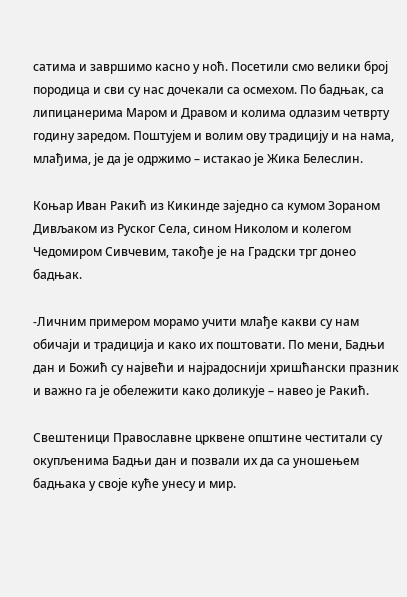сатима и завршимо касно у ноћ. Посетили смо велики број породица и сви су нас дочекали са осмехом. По бадњак, са липицанерима Маром и Дравом и колима одлазим четврту годину заредом. Поштујем и волим ову традицију и на нама, млађима, је да је одржимо – истакао је Жика Белеслин.

Коњар Иван Ракић из Кикинде заједно са кумом Зораном Дивљаком из Руског Села, сином Николом и колегом Чедомиром Сивчевим, такође је на Градски трг донео бадњак.

-Личним примером морамо учити млађе какви су нам обичаји и традиција и како их поштовати. По мени, Бадњи дан и Божић су највећи и најрадоснији хришћански празник и важно га је обележити како доликује – навео је Ракић.

Свештеници Православне црквене општине честитали су окупљенима Бадњи дан и позвали их да са уношењем бадњака у своје куће унесу и мир.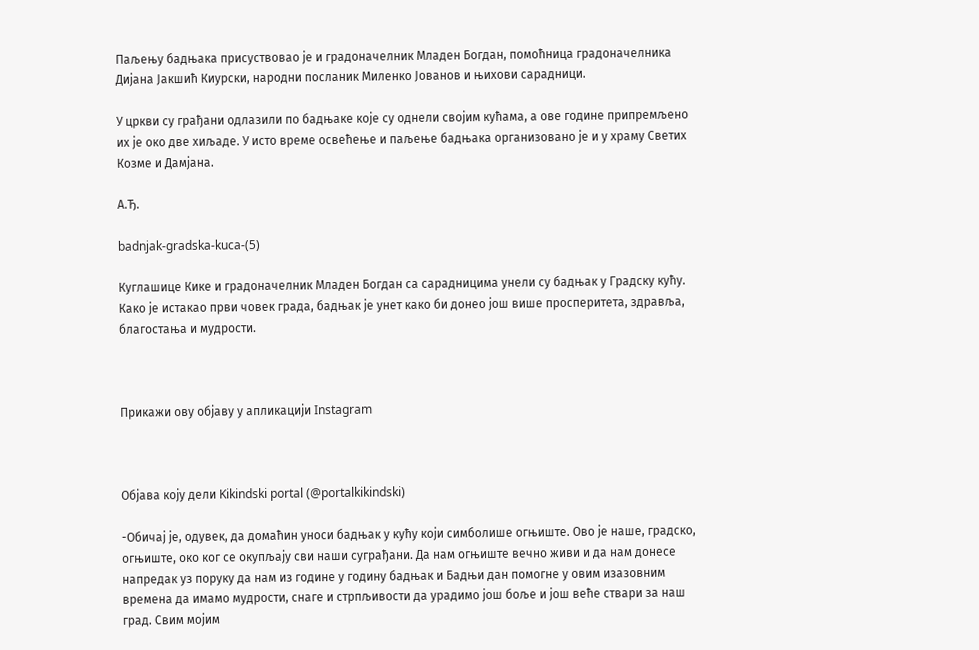Паљењу бадњака присуствовао је и градоначелник Младен Богдан, помоћница градоначелника Дијана Јакшић Киурски, народни посланик Миленко Јованов и њихови сарадници.

У цркви су грађани одлазили по бадњаке које су однели својим кућама, а ове године припремљено их је око две хиљаде. У исто време освећење и паљење бадњака организовано је и у храму Светих Козме и Дамјана.

А.Ђ.

badnjak-gradska-kuca-(5)

Куглашице Кике и градоначелник Младен Богдан са сарадницима унели су бадњак у Градску кућу. Како је истакао први човек града, бадњак је унет како би донео још више просперитета, здравља, благостања и мудрости.



Прикажи ову објаву у апликацији Instagram



Објава коју дели Kikindski portal (@portalkikindski)

-Обичај је, одувек, да домаћин уноси бадњак у кућу који симболише огњиште. Ово је наше, градско, огњиште, око ког се окупљају сви наши суграђани. Да нам огњиште вечно живи и да нам донесе напредак уз поруку да нам из године у годину бадњак и Бадњи дан помогне у овим изазовним времена да имамо мудрости, снаге и стрпљивости да урадимо још боље и још веће ствари за наш град. Свим мојим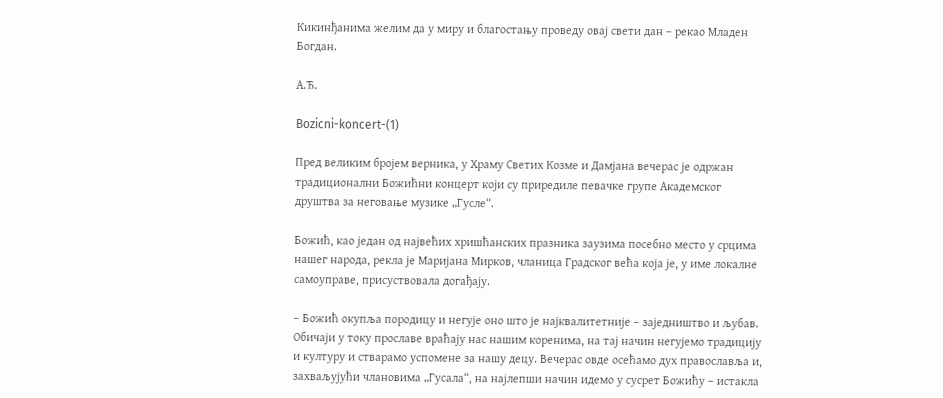Кикинђанима желим да у миру и благостању проведу овај свети дан – рекао Младен Богдан.

А.Ђ.

Bozicni-koncert-(1)

Пред великим бројем верника, у Храму Светих Козме и Дамјана вечерас је одржан традиционални Божићни концерт који су приредиле певачке групе Академског друштва за неговање музике „Гусле“.

Божић, као један од највећих хришћанских празника заузима посебно место у срцима нашег народа, рекла је Маријана Мирков, чланица Градског већа која је, у име локалне самоуправе, присуствовала догађају.

– Божић окупља породицу и негује оно што је најквалитетније – заједништво и љубав. Обичаји у току прославе враћају нас нашим коренима, на тај начин негујемо традицију и културу и стварамо успомене за нашу децу. Вечерас овде осећамо дух православља и, захваљујући члановима „Гусала“, на најлепши начин идемо у сусрет Божићу – истакла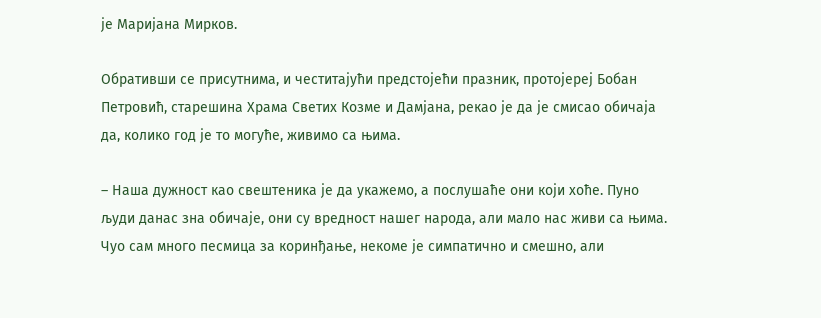је Маријана Мирков.

Обративши се присутнима, и честитајући предстојећи празник, протојереј Бобан Петровић, старешина Храма Светих Козме и Дамјана, рекао је да је смисао обичаја да, колико год је то могуће, живимо са њима.

– Наша дужност као свештеника је да укажемо, а послушаће они који хоће. Пуно људи данас зна обичаје, они су вредност нашег народа, али мало нас живи са њима. Чуо сам много песмица за коринђање, некоме је симпатично и смешно, али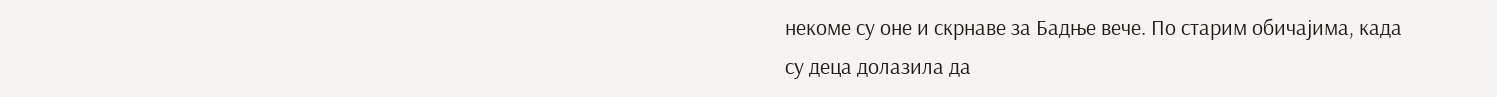некоме су оне и скрнаве за Бадње вече. По старим обичајима, када су деца долазила да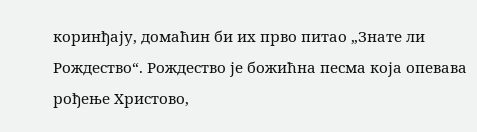коринђају, домаћин би их прво питао „Знате ли Рождество“. Рождество је божићна песма која опевава рођење Христово,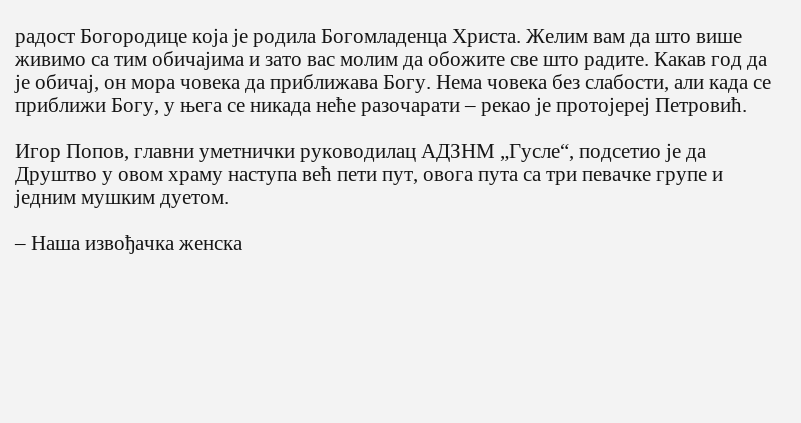радост Богородице која је родила Богомладенца Христа. Желим вам да што више живимо са тим обичајима и зато вас молим да обожите све што радите. Какав год да је обичај, он мора човека да приближава Богу. Нема човека без слабости, али када се приближи Богу, у њега се никада неће разочарати – рекао је протојереј Петровић.

Игор Попов, главни уметнички руководилац АДЗНМ „Гусле“, подсетио је да Друштво у овом храму наступа већ пети пут, овога пута са три певачке групе и једним мушким дуетом.

– Наша извођачка женска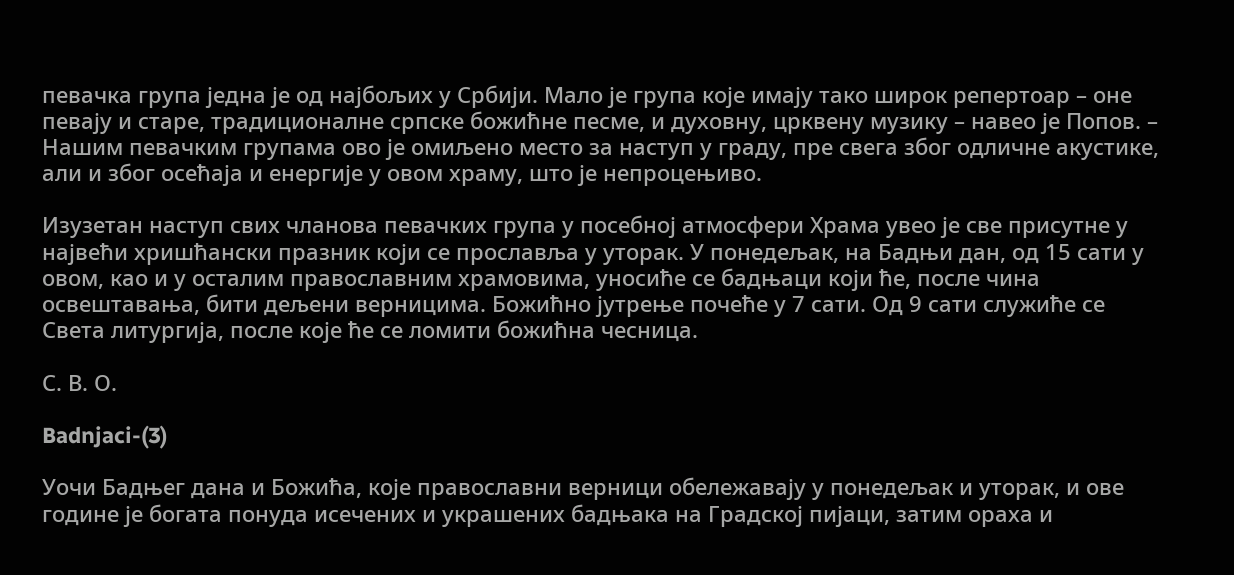певачка група једна је од најбољих у Србији. Мало је група које имају тако широк репертоар – оне певају и старе, традиционалне српске божићне песме, и духовну, црквену музику – навео је Попов. – Нашим певачким групама ово је омиљено место за наступ у граду, пре свега због одличне акустике, али и због осећаја и енергије у овом храму, што је непроцењиво.

Изузетан наступ свих чланова певачких група у посебној атмосфери Храма увео је све присутне у највећи хришћански празник који се прославља у уторак. У понедељак, на Бадњи дан, од 15 сати у овом, као и у осталим православним храмовима, уносиће се бадњаци који ће, после чина освештавања, бити дељени верницима. Божићно јутрење почеће у 7 сати. Од 9 сати служиће се Света литургија, после које ће се ломити божићна чесница.

С. В. О.

Badnjaci-(3)

Уочи Бадњег дана и Божића, које православни верници обележавају у понедељак и уторак, и ове године је богата понуда исечених и украшених бадњака на Градској пијаци, затим ораха и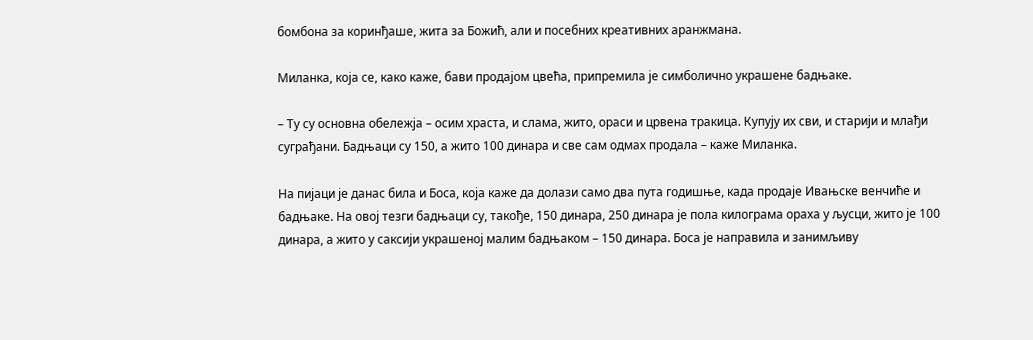бомбона за коринђаше, жита за Божић, али и посебних креативних аранжмана.

Миланка, која се, како каже, бави продајом цвећа, припремила је симболично украшене бадњаке.

– Ту су основна обележја – осим храста, и слама, жито, ораси и црвена тракица. Купују их сви, и старији и млађи суграђани. Бадњаци су 150, а жито 100 динара и све сам одмах продала – каже Миланка.

На пијаци је данас била и Боса, која каже да долази само два пута годишње, када продаје Ивањске венчиће и бадњаке. На овој тезги бадњаци су, такође, 150 динара, 250 динара је пола килограма ораха у љусци, жито је 100 динара, а жито у саксији украшеној малим бадњаком – 150 динара. Боса је направила и занимљиву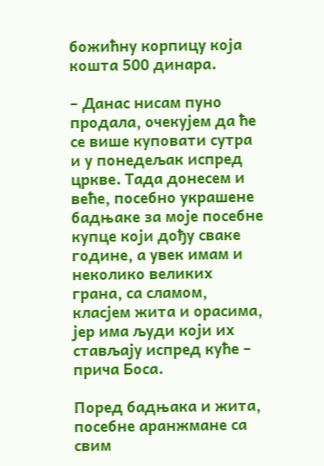божићну корпицу која кошта 500 динара.

– Данас нисам пуно продала, очекујем да ће се више куповати сутра и у понедељак испред цркве. Тада донесем и веће, посебно украшене бадњаке за моје посебне купце који дођу сваке године, а увек имам и неколико великих грана, са сламом, класјем жита и орасима, јер има људи који их стављају испред куће – прича Боса.

Поред бадњака и жита, посебне аранжмане са свим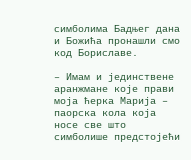симболима Бадњег дана и Божића пронашли смо код Бориславе.

– Имам и јединствене аранжмане које прави моја ћерка Марија – паорска кола која носе све што симболише предстојећи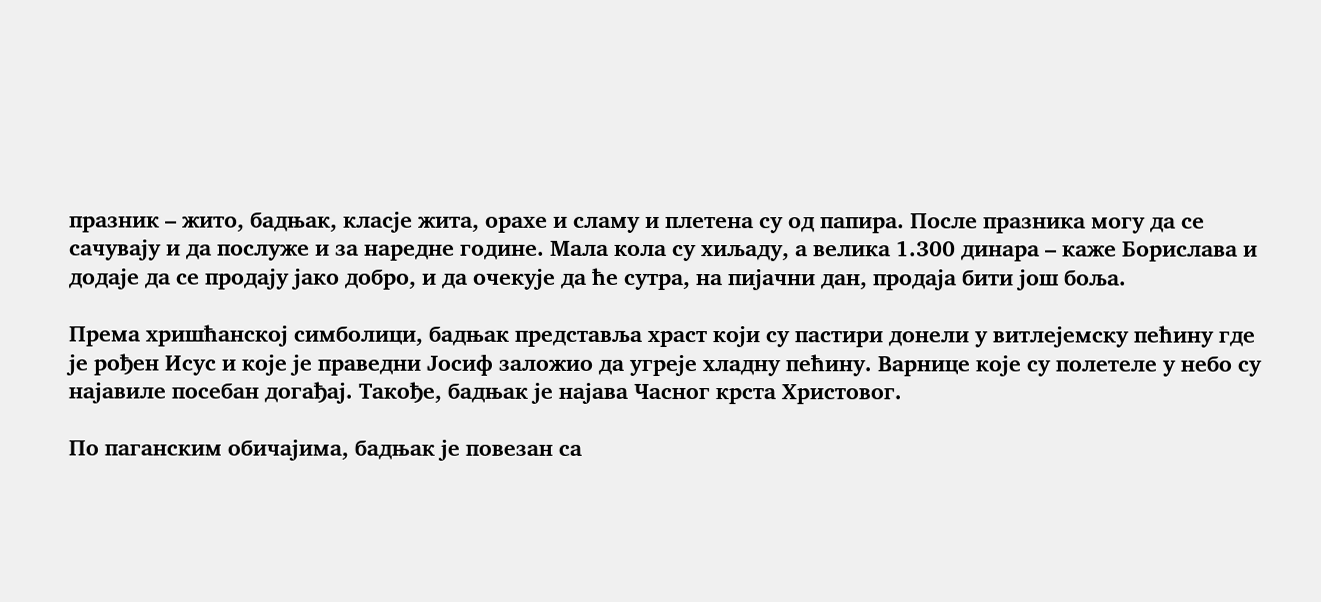празник – жито, бадњак, класје жита, орахе и сламу и плетена су од папира. После празника могу да се сачувају и да послуже и за наредне године. Мала кола су хиљаду, а велика 1.300 динара – каже Борислава и додаје да се продају јако добро, и да очекује да ће сутра, на пијачни дан, продаја бити још боља.

Према хришћанској симболици, бадњак представља храст који су пастири донели у витлејемску пећину где је рођен Исус и које је праведни Јосиф заложио да угреје хладну пећину. Варнице које су полетеле у небо су најавиле посебан догађај. Такође, бадњак је најава Часног крста Христовог.

По паганским обичајима, бадњак је повезан са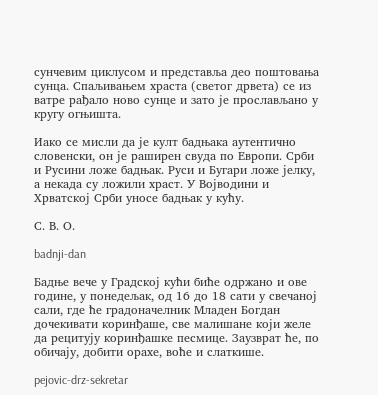сунчевим циклусом и представља део поштовања сунца. Спаљивањем храста (светог дрвета) се из ватре рађало ново сунце и зато је прослављано у кругу огњишта.

Иако се мисли да је култ бадњака аутентично словенски, он је раширен свуда по Европи. Срби и Русини ложе бадњак. Руси и Бугари ложе јелку, а некада су ложили храст. У Војводини и Хрватској Срби уносе бадњак у кућу.

С. В. О.

badnji-dan

Бадње вече у Градској кући биће одржано и ове године, у понедељак, од 16 до 18 сати у свечаној сали, где ће градоначелник Младен Богдан дочекивати коринђаше, све малишане који желе да рецитују коринђашке песмице. Заузврат ће, по обичају, добити орахе, воће и слаткише.

pejovic-drz-sekretar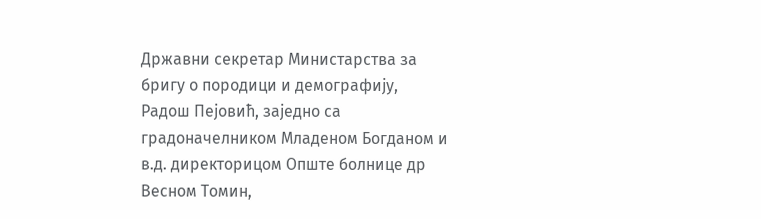Државни секретар Министарства за бригу о породици и демографију, Радош Пејовић, заједно са градоначелником Младеном Богданом и в.д. директорицом Опште болнице др Весном Томин,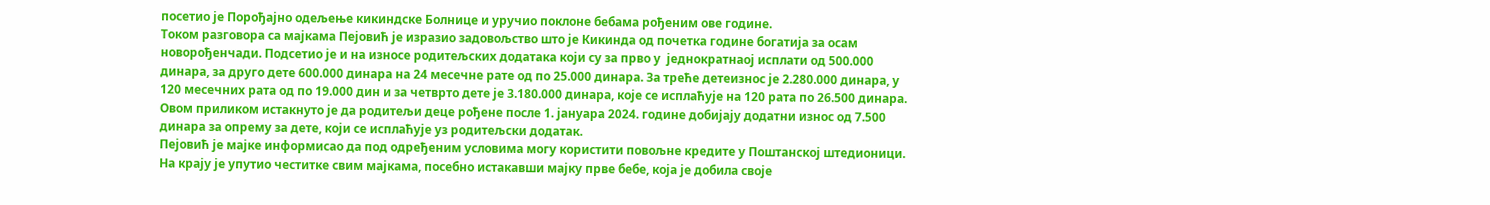посетио је Порођајно одељење кикиндске Болнице и уручио поклоне бебама рођеним ове године.
Током разговора са мајкама Пејовић је изразио задовољство што је Кикинда од почетка године богатија за осам новорођенчади. Подсетио је и на износе родитељских додатака који су за прво у  једнократнаој исплати од 500.000 динара, за друго дете 600.000 динара на 24 месечне рате од по 25.000 динара. За треће детеизнос је 2.280.000 динара, у 120 месечних рата од по 19.000 дин и за четврто дете је 3.180.000 динара, које се исплаћује на 120 рата по 26.500 динара. Овом приликом истакнуто је да родитељи деце рођене после 1. јануара 2024. године добијају додатни износ од 7.500 динара за опрему за дете, који се исплаћује уз родитељски додатак.
Пејовић је мајке информисао да под одређеним условима могу користити повољне кредите у Поштанској штедионици. На крају је упутио честитке свим мајкама, посебно истакавши мајку прве бебе, која је добила своје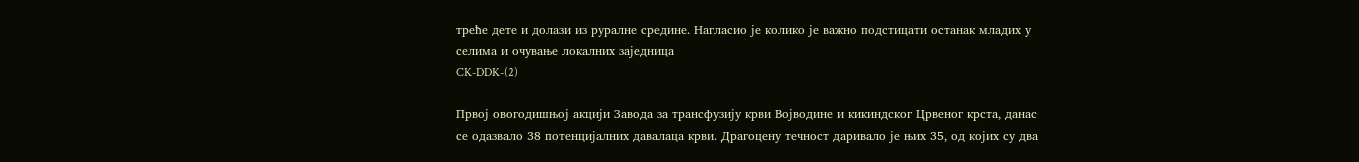треће дете и долази из руралне средине. Нагласио је колико је важно подстицати останак младих у селима и очување локалних заједница
CK-DDK-(2)

Првој овогодишњој акцији Завода за трансфузију крви Војводине и кикиндског Црвеног крста, данас се одазвало 38 потенцијалних давалаца крви. Драгоцену течност даривало је њих 35, од којих су два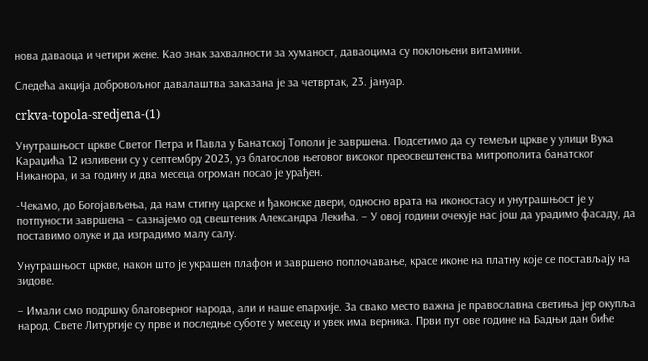нова даваоца и четири жене. Као знак захвалности за хуманост, даваоцима су поклоњени витамини.

Следећа акција добровољног давалаштва заказана је за четвртак, 23. јануар.

crkva-topola-sredjena-(1)

Унутрашњост цркве Светог Петра и Павла у Банатској Тополи је завршена. Подсетимо да су темељи цркве у улици Вука Караџића 12 изливени су у септембру 2023, уз благослов његовог високог преосвештенства митрополита банатског Никанора, и за годину и два месеца огроман посао је урађен.

-Чекамо, до Богојављења, да нам стигну царске и ђаконске двери, односно врата на иконостасу и унутрашњост је у потпуности завршена – сазнајемо од свештеник Александра Лекића. – У овој години очекује нас још да урадимо фасаду, да поставимо олуке и да изградимо малу салу.

Унутрашњост цркве, након што је украшен плафон и завршено поплочавање, красе иконе на платну које се постављају на зидове.

– Имали смо подршку благоверног народа, али и наше епархије. За свако место важна је православна светиња јер окупља народ. Свете Литургије су прве и последње суботе у месецу и увек има верника. Први пут ове године на Бадњи дан биће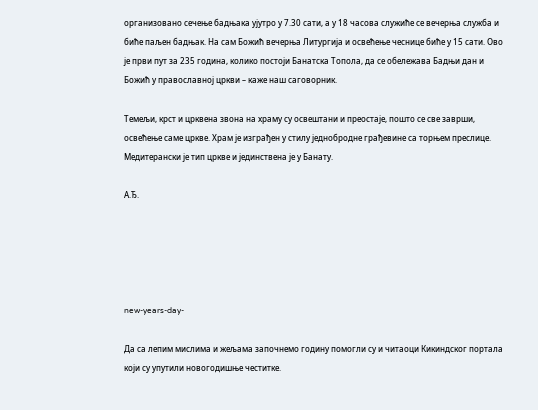организовано сечење бадњака ујутро у 7.30 сати, а у 18 часова служиће се вечерња служба и биће паљен бадњак. На сам Божић вечерња Литургија и освећење чеснице биће у 15 сати. Ово је први пут за 235 година, колико постоји Банатска Топола, да се обележава Бадњи дан и Божић у православној цркви – каже наш саговорник.

Темељи, крст и црквена звона на храму су освештани и преостаје, пошто се све заврши, освећење саме цркве. Храм је изграђен у стилу једнобродне грађевине са торњем преслице. Медитерански је тип цркве и јединствена је у Банату.

А.Ђ.





new-years-day-

Да са лепим мислима и жељама започнемо годину помогли су и читаоци Кикиндског портала који су упутили новогодишње честитке.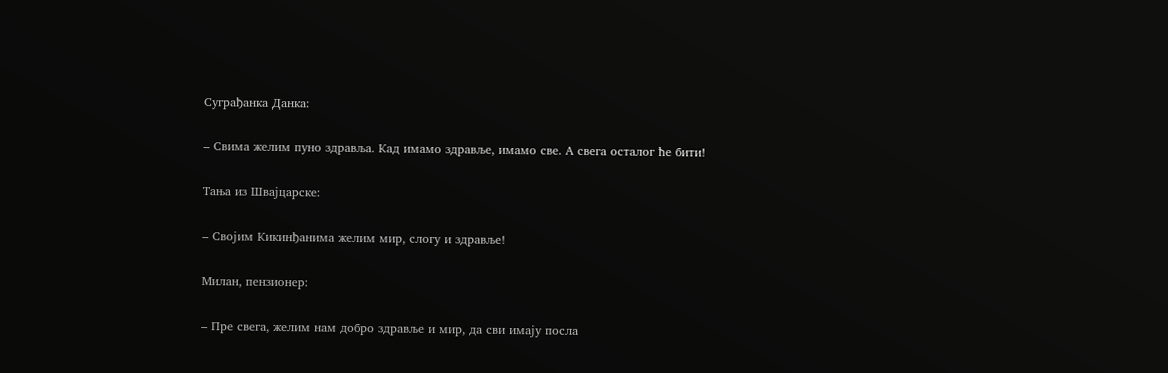Суграђанка Данка:

– Свима желим пуно здравља. Кад имамо здравље, имамо све. А свега осталог ће бити!

Тања из Швајцарске:

– Својим Кикинђанима желим мир, слогу и здравље!

Милан, пензионер:

– Пре свега, желим нам добро здравље и мир, да сви имају посла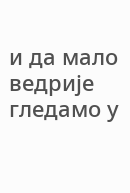и да мало ведрије гледамо у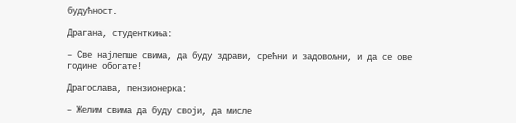будућност.

Драгана, студенткиња:

– Све најлепше свима, да буду здрави, срећни и задовољни, и да се ове године обогате!

Драгослава, пензионерка:

– Желим свима да буду своји, да мисле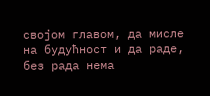својом главом, да мисле на будућност и да раде, без рада нема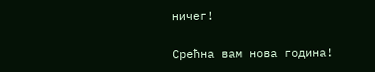ничег!

Срећна вам нова година!